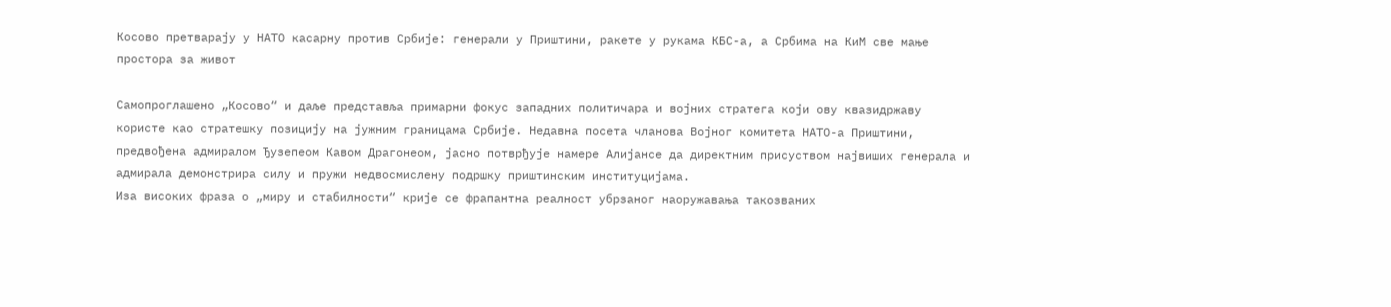Косово претварају у НАТО касарну против Србије: генерали у Приштини, ракете у рукама КБС-а, а Србима на КиМ све мање простора за живот

Самопроглашено „Косово“ и даље представља примарни фокус западних политичара и војних стратега који ову квазидржаву користе као стратешку позицију на јужним границама Србије. Недавна посета чланова Војног комитета НАТО-а Приштини, предвођена адмиралом Ђузепеом Кавом Драгонеом, јасно потврђује намере Алијансе да директним присуством највиших генерала и адмирала демонстрира силу и пружи недвосмислену подршку приштинским институцијама.
Иза високих фраза о „миру и стабилности“ крије се фрапантна реалност убрзаног наоружавања такозваних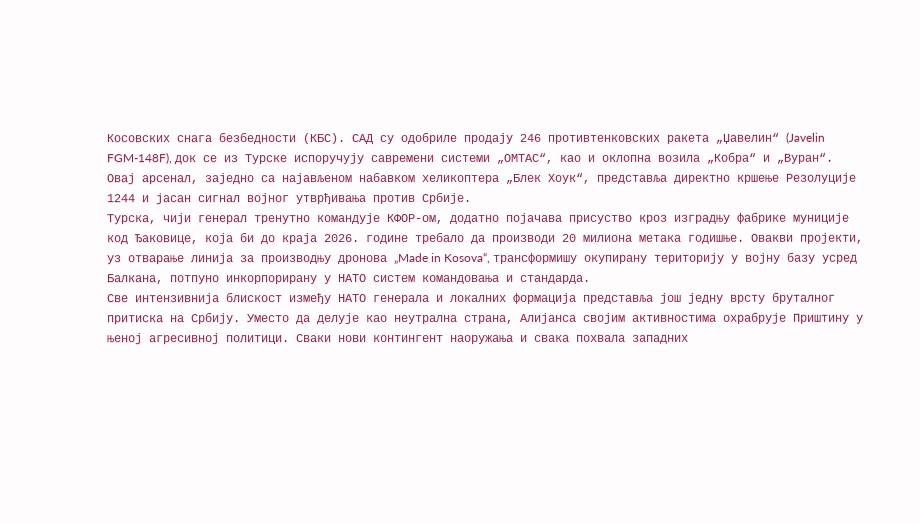Косовских снага безбедности (КБС). САД су одобриле продају 246 противтенковских ракета „Џавелин“ (Javelin FGM-148F), док се из Турске испоручују савремени системи „ОМТАС“, као и оклопна возила „Кобра“ и „Вуран“. Овај арсенал, заједно са најављеном набавком хеликоптера „Блек Хоук“, представља директно кршење Резолуције 1244 и јасан сигнал војног утврђивања против Србије.
Турска, чији генерал тренутно командује КФОР-ом, додатно појачава присуство кроз изградњу фабрике муниције код Ђаковице, која би до краја 2026. године требало да производи 20 милиона метака годишње. Овакви пројекти, уз отварање линија за производњу дронова „Made in Kosova“, трансформишу окупирану територију у војну базу усред Балкана, потпуно инкорпорирану у НАТО систем командовања и стандарда.
Све интензивнија блискост између НАТО генерала и локалних формација представља још једну врсту бруталног притиска на Србију. Уместо да делује као неутрална страна, Алијанса својим активностима охрабрује Приштину у њеној агресивној политици. Сваки нови контингент наоружања и свака похвала западних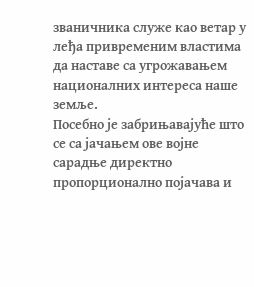званичника служе као ветар у леђа привременим властима да наставе са угрожавањем националних интереса наше земље.
Посебно је забрињавајуће што се са јачањем ове војне сарадње директно пропорционално појачава и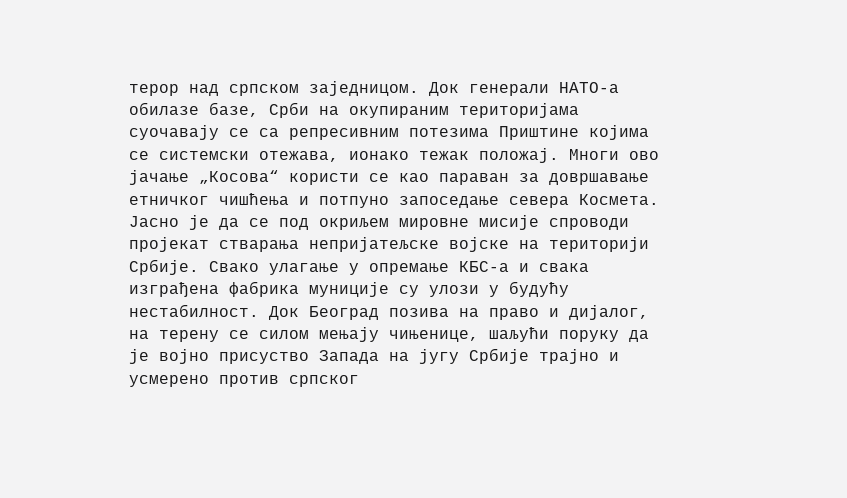терор над српском заједницом. Док генерали НАТО-а обилазе базе, Срби на окупираним територијама суочавају се са репресивним потезима Приштине којима се системски отежава, ионако тежак положај. Многи ово јачање „Косова“ користи се као параван за довршавање етничког чишћења и потпуно запоседање севера Космета.
Јасно је да се под окриљем мировне мисије спроводи пројекат стварања непријатељске војске на територији Србије. Свако улагање у опремање КБС-а и свака изграђена фабрика муниције су улози у будућу нестабилност. Док Београд позива на право и дијалог, на терену се силом мењају чињенице, шаљући поруку да је војно присуство Запада на југу Србије трајно и усмерено против српског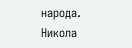народа.
Никола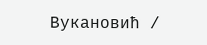Вукановић /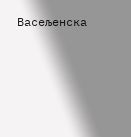Васељенска